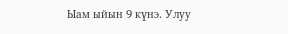Ыам ыйын 9 күнэ. Улуу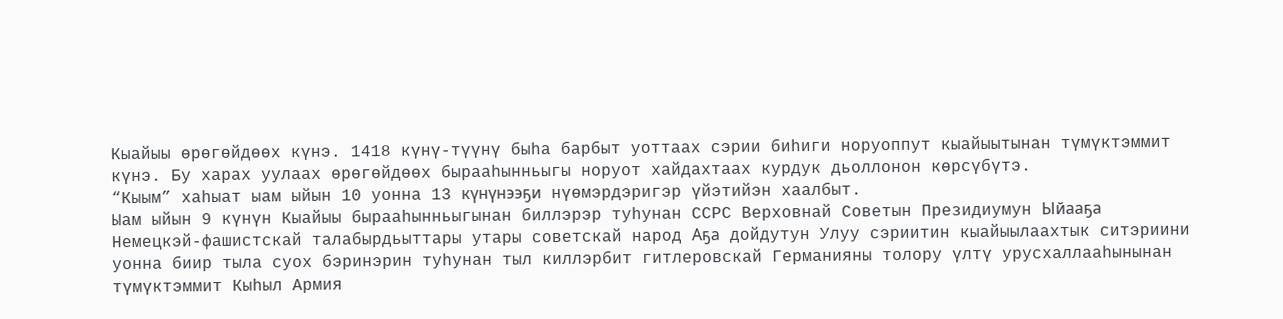Кыайыы өрөгөйдөөх күнэ. 1418 күнү-түүнү быһа барбыт уоттаах сэрии биһиги норуоппут кыайыытынан түмүктэммит күнэ. Бу харах уулаах өрөгөйдөөх бырааһынньыгы норуот хайдахтаах курдук дьоллонон көрсүбүтэ.
“Кыым” хаһыат ыам ыйын 10 уонна 13 күнүнээҕи нүөмэрдэригэр үйэтийэн хаалбыт.
Ыам ыйын 9 күнүн Кыайыы бырааһынньыгынан биллэрэр туһунан ССРС Верховнай Советын Президиумун Ыйааҕа
Немецкэй-фашистскай талабырдьыттары утары советскай народ Аҕа дойдутун Улуу сэриитин кыайыылаахтык ситэриини уонна биир тыла суох бэринэрин туһунан тыл киллэрбит гитлеровскай Германияны толору үлтү урусхаллааһынынан түмүктэммит Кыһыл Армия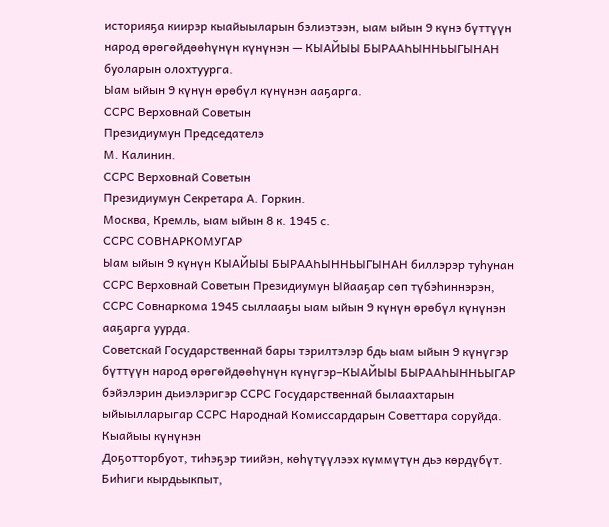историяҕа киирэр кыайыыларын бэлиэтээн, ыам ыйын 9 күнэ бүттүүн народ өрөгөйдөөһүнүн күнүнэн — КЫАЙЫЫ БЫРААҺЫННЬЫГЫНАН буоларын олохтуурга.
Ыам ыйын 9 күнүн өрөбүл күнүнэн ааҕарга.
ССРС Верховнай Советын
Президиумун Председателэ
М. Калинин.
ССРС Верховнай Советын
Президиумун Секретара А. Горкин.
Москва, Кремль, ыам ыйын 8 к. 1945 с.
ССРС СОВНАРКОМУГАР
Ыам ыйын 9 күнүн КЫАЙЫЫ БЫРААҺЫННЬЫГЫНАН биллэрэр туһунан ССРС Верховнай Советын Президиумун Ыйааҕар сөп түбэһиннэрэн, ССРС Совнаркома 1945 сыллааҕы ыам ыйын 9 күнүн өрөбүл күнүнэн ааҕарга уурда.
Советскай Государственнай бары тэрилтэлэр бдь ыам ыйын 9 күнүгэр бүттүүн народ өрөгөйдөөһүнүн күнүгэр–КЫАЙЫЫ БЫРААҺЫННЬЫГАР бэйэлэрин дьиэлэригэр ССРС Государственнай былаахтарын ыйыылларыгар ССРС Народнай Комиссардарын Советтара соруйда.
Кыайыы күнүнэн
Доҕотторбуот, тиһэҕэр тиийэн, көһүтүүлээх күммүтүн дьэ көрдүбүт. Биһиги кырдьыкпыт,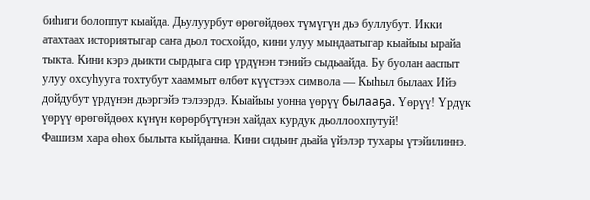биһиги болоппут кыайда. Дьулуурбут өрөгөйдөөх түмүгүн дьэ буллубут. Икки атахтаах историятыгар саҥа дьол тосхойдо, кини улуу мындаатыгар кыайыы ырайа тыкта. Кини кэрэ дьикти сырдыга сир үрдүнэн тэнийэ сыдьаайда. Бу буолан ааспыт улуу охсуһууга тохтубут хааммыт өлбөт күүстээх символа — Кыһыл былаах Ийэ дойдубут үрдүнэн дьэргэйэ тэлээрдэ. Кыайыы уонна үөрүү былааҕа. Үөрүү! Үрдүк үөрүү өрөгөйдөөх күнүн көрөрбүтүнэн хайдах курдук дьоллоохпутуй!
Фашизм хара өһөх былыта кыйданна. Кини сидьиҥ дьайа үйэлэр тухары үтэйилиннэ.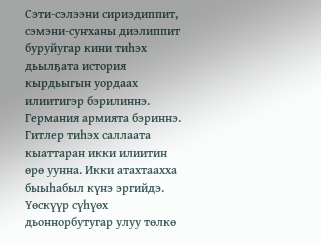Сэти-сэлээни сириэдиппит, сэмэни-суҥханы диэлиппит буруйугар кини тиһэх дьылҕата история кырдьыгын уордаах илиитигэр бэрилиннэ. Германия армията бэриннэ. Гитлер тиһэх саллаата кыаттаран икки илиитин өрө уунна. Икки атахтаахха быыһабыл күнэ эргийдэ. Үөскүүр сүһүөх дьоннорбутугар улуу төлкө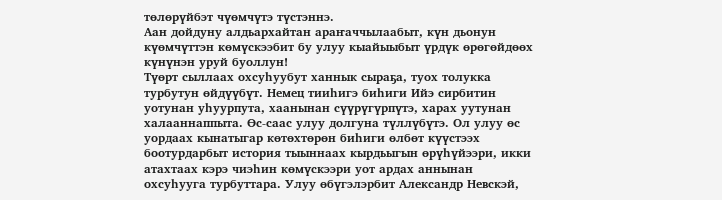төлөрүйбэт чүөмчүтэ түстэннэ.
Аан дойдуну алдьархайтан араҥаччылаабыт, күн дьонун күөмчүттэн көмүскээбит бу улуу кыайыыбыт үрдүк өрөгөйдөөх күнүнэн уруй буоллун!
Түөрт сыллаах охсуһуубут ханнык сыраҕа, туох толукка турбутун өйдүүбүт. Немец тииһигэ биһиги Ийэ сирбитин уотунан уһуурпута, хаанынан сүүрүгүрпүтэ, харах уутунан халааннаппыта. Өс-саас улуу долгуна түллүбүтэ. Ол улуу өс уордаах кынатыгар көтөхтөрөн биһиги өлбөт күүстээх боотурдарбыт история тыыннаах кырдьыгын өрүһүйээри, икки атахтаах кэрэ чиэһин көмүскээри уот ардах аннынан охсуһууга турбуттара. Улуу өбүгэлэрбит Александр Невскэй,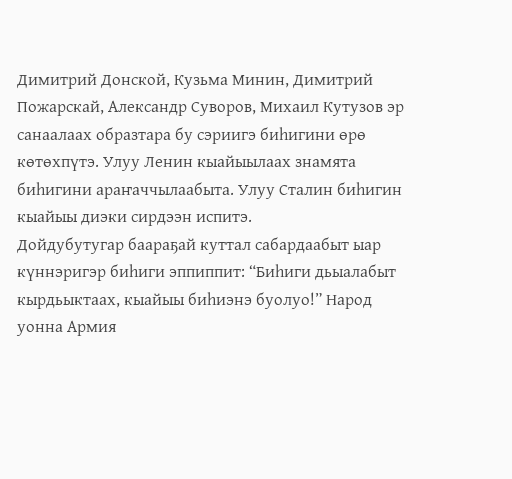Димитрий Донской, Кузьма Минин, Димитрий Пожарскай, Александр Суворов, Михаил Кутузов эр санаалаах образтара бу сэриигэ биһигини өрө көтөхпүтэ. Улуу Ленин кыайыылаах знамята биһигини араҥаччылаабыта. Улуу Сталин биһигин кыайыы диэки сирдээн испитэ.
Дойдубутугар баараҕай куттал сабардаабыт ыар күннэригэр биһиги эппиппит: “Биһиги дьыалабыт кырдьыктаах, кыайыы биһиэнэ буолуо!” Народ уонна Армия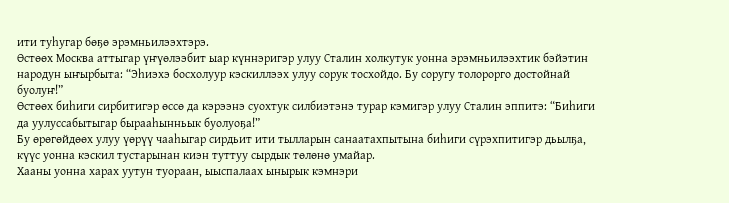ити туһугар бөҕө эрэмньилээхтэрэ.
Өстөөх Москва аттыгар үҥүөлээбит ыар күннэригэр улуу Сталин холкутук уонна эрэмньилээхтик бэйэтин народун ыҥырбыта: “Эһиэхэ босхолуур кэскиллээх улуу сорук тосхойдо. Бу соругу толорорго достойнай буолуҥ!”
Өстөөх биһиги сирбитигэр өссө да кэрээнэ суохтук силбиэтэнэ турар кэмигэр улуу Сталин эппитэ: “Биһиги да уулуссабытыгар бырааһынньык буолуоҕа!”
Бу өрөгөйдөөх улуу үөрүү чааһыгар сирдьит ити тылларын санаатахпытына биһиги сүрэхпитигэр дьылҕа, күүс уонна кэскил тустарынан киэн туттуу сырдык төлөнө умайар.
Хааны уонна харах уутун туораан, ыыспалаах ынырык кэмнэри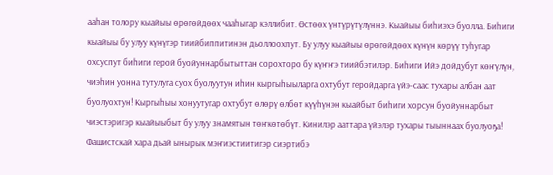ааһан толору кыайыы өрөгөйдөөх чааһыгар кэллибит. Өстөөх үнтүрүтүлүннэ. Кыайыы биһиэхэ буолла. Биһиги кыайыы бу улуу күнүгэр тиийбиппитинэн дьоллоохпут. Бу улуу кыайыы өрөгөйдөөх күнүн көрүү туһугар охсуспут биһиги герой буойуннарбытыттан сорохторо бу күҥҥэ тиийбэтилэр. Биһиги Ийэ дойдубут көҥүлүн, чиэһин уонна тутулуга суох буолуутун иһин кыргыһыыларга охтубут геройдарга үйэ-саас тухары албан аат буолуохтун! Кыргыһыы хонуутугар охтубут өлөрү өлбөт күүһүнэн кыайбыт биһиги хорсун буойуннарбыт чиэстэригэр кыайыыбыт бу улуу знамятын төҥкөтөбүт. Кинилэр ааттара үйэлэр тухары тыыннаах буолуоҕа!
Фашистскай хара дьай ынырык мэҥиэстиитигэр сиэртибэ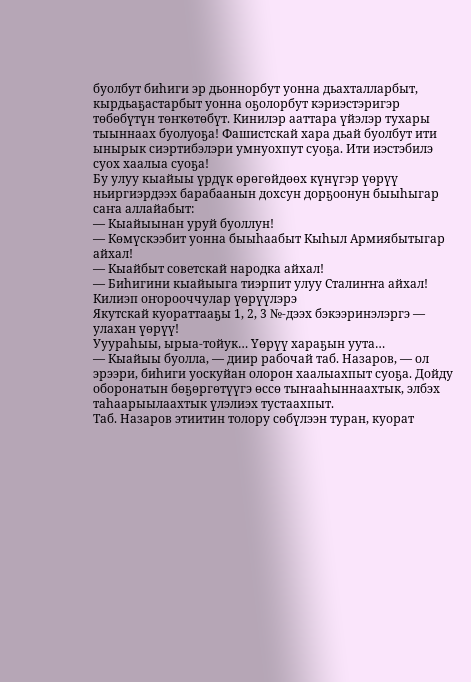буолбут биһиги эр дьоннорбут уонна дьахталларбыт, кырдьаҕастарбыт уонна оҕолорбут кэриэстэригэр төбөбүтүн төҥкөтөбүт. Кинилэр ааттара үйэлэр тухары тыыннаах буолуоҕа! Фашистскай хара дьай буолбут ити ынырык сиэртибэлэри умнуохпут суоҕа. Ити иэстэбилэ суох хаалыа суоҕа!
Бу улуу кыайыы үрдүк өрөгөйдөөх күнүгэр үөрүү ньиргиэрдээх барабаанын дохсун дорҕоонун быыһыгар саҥа аллайабыт:
— Кыайыынан уруй буоллун!
— Көмүскээбит уонна быыһаабыт Кыһыл Армиябытыгар айхал!
— Кыайбыт советскай народка айхал!
— Биһигини кыайыыга тиэрпит улуу Сталиҥҥа айхал!
Килиэп оҥорооччулар үөрүүлэрэ
Якутскай куораттааҕы 1, 2, 3 №-дээх бэкээринэлэргэ — улахан үөрүү!
Ууураһыы, ырыа-тойук… Үөрүү хараҕын уута…
— Кыайыы буолла, — диир рабочай таб. Назаров, — ол эрээри, биһиги уоскуйан олорон хаалыахпыт суоҕа. Дойду оборонатын бөҕөргөтүүгэ өссө тыҥааһыннаахтык, элбэх таһаарыылаахтык үлэлиэх тустаахпыт.
Таб. Назаров этиитин толору сөбүлээн туран, куорат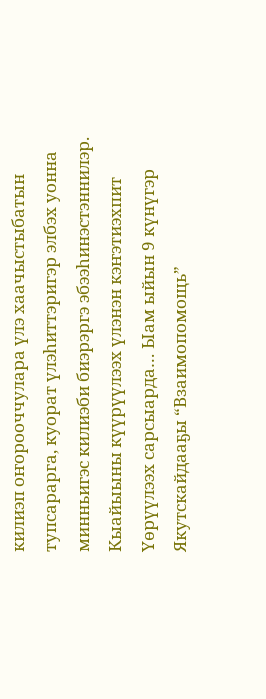килиэп оҥорооччулара үлэ хаачыстыбатын тупсарарга, куорат үлэһиттэригэр элбэх уонна минньигэс килиэби биэрэргэ эбээһинэстэннилэр.
Кыайыыны күүрүүлээх үлэнэн кэҥэтиэхпит
Үөрүүлээх сарсыарда… Ыам ыйын 9 күнүгэр Якутскайдааҕы “Взаимопомощь”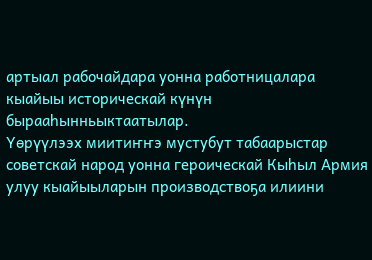артыал рабочайдара уонна работницалара кыайыы историческай күнүн бырааһынньыктаатылар.
Үөрүүлээх миитиҥҥэ мустубут табаарыстар советскай народ уонна героическай Кыһыл Армия улуу кыайыыларын производствоҕа илиини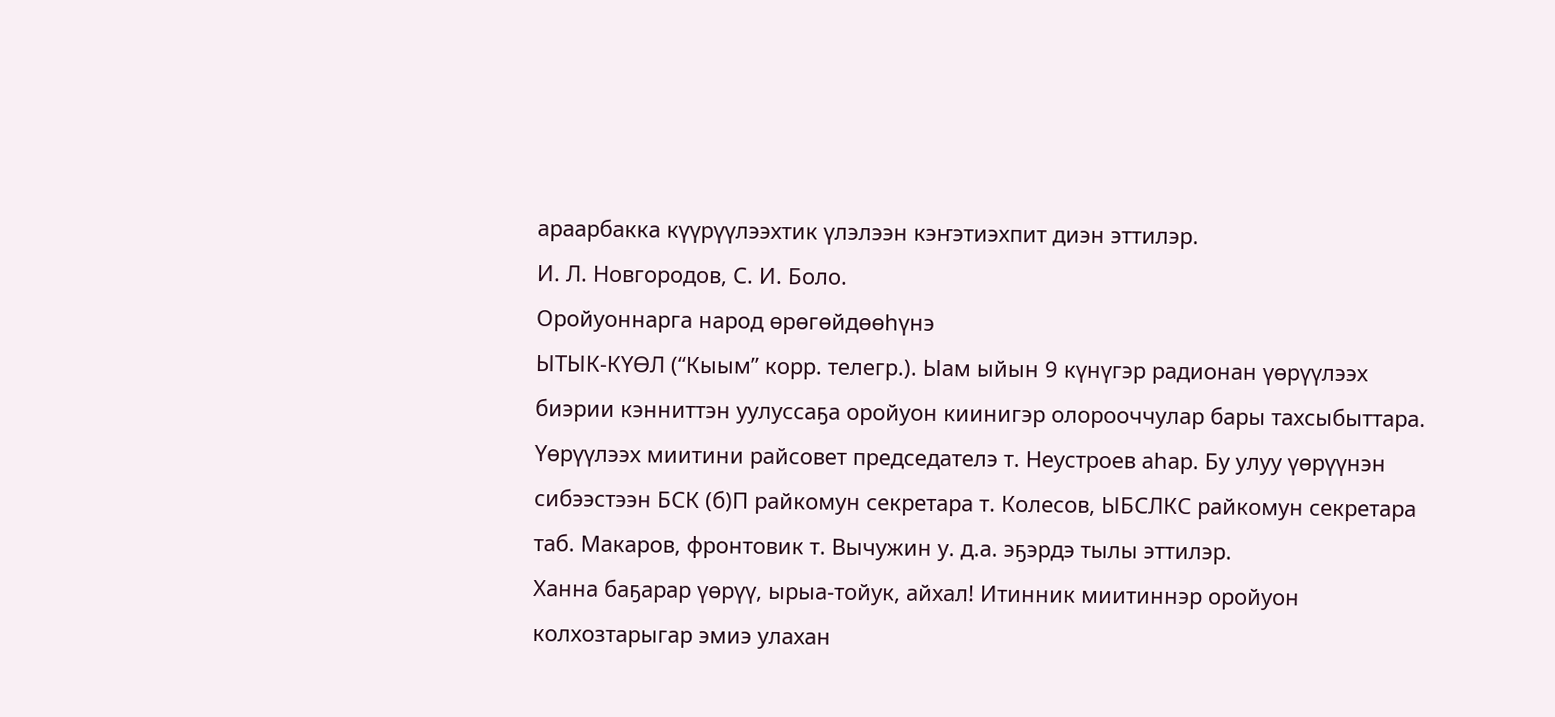араарбакка күүрүүлээхтик үлэлээн кэҥэтиэхпит диэн эттилэр.
И. Л. Новгородов, С. И. Боло.
Оройуоннарга народ өрөгөйдөөһүнэ
ЫТЫК-КҮӨЛ (“Кыым” корр. телегр.). Ыам ыйын 9 күнүгэр радионан үөрүүлээх биэрии кэнниттэн уулуссаҕа оройуон киинигэр олорооччулар бары тахсыбыттара. Үөрүүлээх миитини райсовет председателэ т. Неустроев аһар. Бу улуу үөрүүнэн сибээстээн БСК (б)П райкомун секретара т. Колесов, ЫБСЛКС райкомун секретара таб. Макаров, фронтовик т. Вычужин у. д.а. эҕэрдэ тылы эттилэр.
Ханна баҕарар үөрүү, ырыа-тойук, айхал! Итинник миитиннэр оройуон колхозтарыгар эмиэ улахан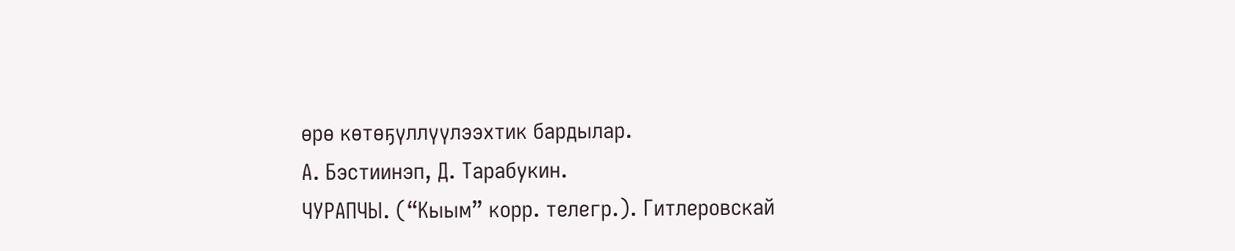өрө көтөҕүллүүлээхтик бардылар.
А. Бэстиинэп, Д. Тарабукин.
ЧУРАПЧЫ. (“Кыым” корр. телегр.). Гитлеровскай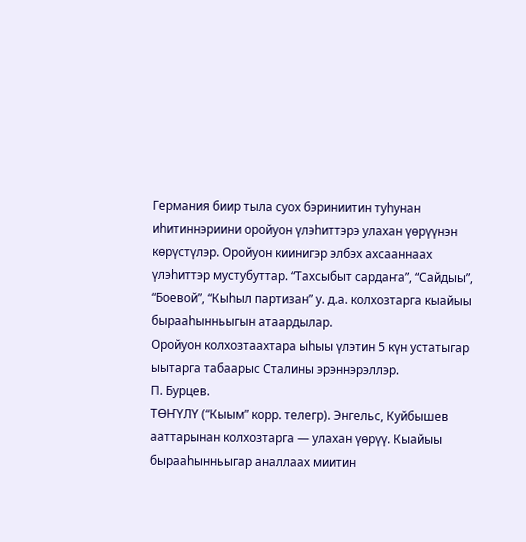Германия биир тыла суох бэриниитин туһунан иһитиннэриини оройуон үлэһиттэрэ улахан үөрүүнэн көрүстүлэр. Оройуон киинигэр элбэх ахсааннаах үлэһиттэр мустубуттар. “Тахсыбыт сардаҥа”, “Сайдыы”, “Боевой”, “Кыһыл партизан” у. д.а. колхозтарга кыайыы бырааһынньыгын атаардылар.
Оройуон колхозтаахтара ыһыы үлэтин 5 күн устатыгар ыытарга табаарыс Сталины эрэннэрэллэр.
П. Бурцев.
ТӨҤҮЛҮ (“Кыым” корр. телегр). Энгельс, Куйбышев ааттарынан колхозтарга — улахан үөрүү. Кыайыы бырааһынньыгар аналлаах миитин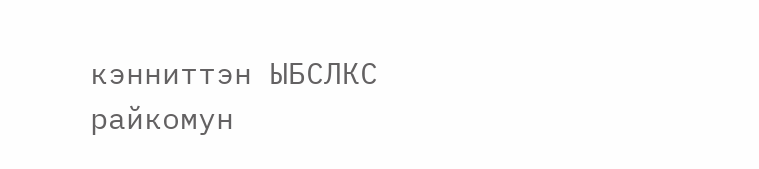кэнниттэн ЫБСЛКС райкомун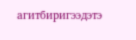агитбиригээдэтэ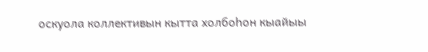оскуола коллективын кытта холбоһон кыайыы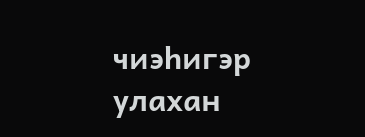чиэһигэр улахан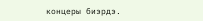концеры биэрдэ.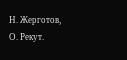Н. Жерготов, О. Рекут.